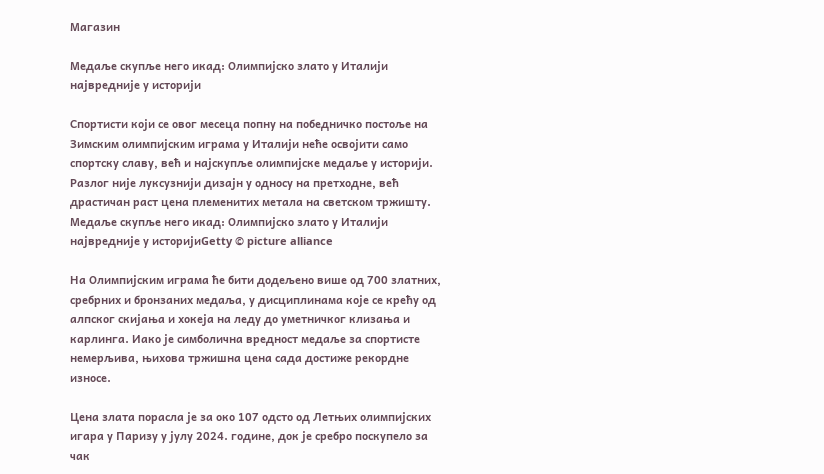Магазин

Медаље скупље него икад: Олимпијско злато у Италији највредније у историји

Спортисти који се овог месеца попну на победничко постоље на Зимским олимпијским играма у Италији неће освојити само спортску славу, већ и најскупље олимпијске медаље у историји. Разлог није луксузнији дизајн у односу на претходне, већ драстичан раст цена племенитих метала на светском тржишту.
Медаље скупље него икад: Олимпијско злато у Италији највредније у историјиGetty © picture alliance

На Олимпијским играма ће бити додељено више од 700 златних, сребрних и бронзаних медаља, у дисциплинама које се крећу од алпског скијања и хокеја на леду до уметничког клизања и карлинга. Иако је симболична вредност медаље за спортисте немерљива, њихова тржишна цена сада достиже рекордне износе.

Цена злата порасла је за око 107 одсто од Летњих олимпијских игара у Паризу у јулу 2024. године, док је сребро поскупело за чак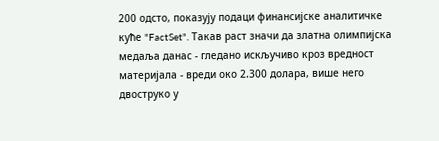200 одсто, показују подаци финансијске аналитичке куће "FactSet". Такав раст значи да златна олимпијска медаља данас - гледано искључиво кроз вредност материјала - вреди око 2.300 долара, више него двоструко у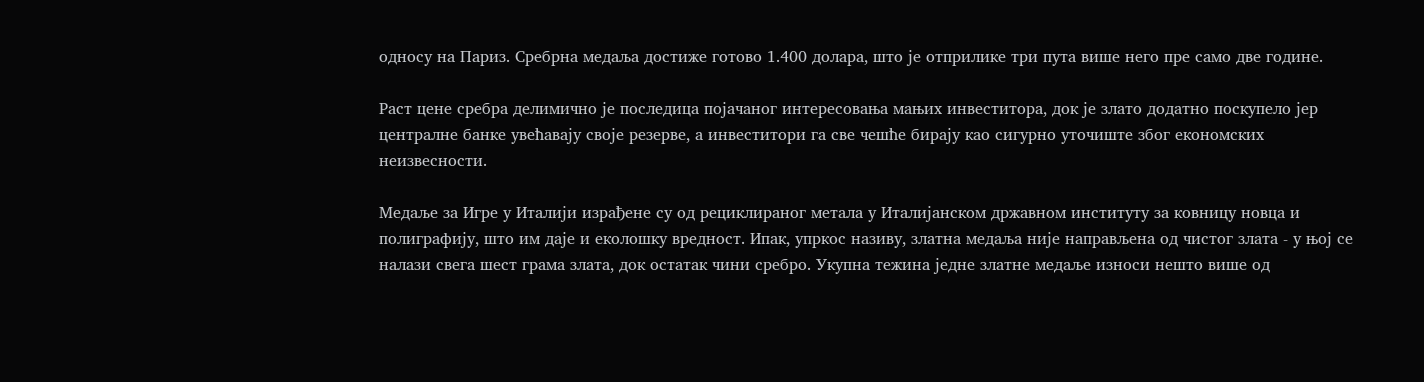односу на Париз. Сребрна медаља достиже готово 1.400 долара, што је отприлике три пута више него пре само две године.

Раст цене сребра делимично је последица појачаног интересовања мањих инвеститора, док је злато додатно поскупело јер централне банке увећавају своје резерве, а инвеститори га све чешће бирају као сигурно уточиште због економских неизвесности.

Медаље за Игре у Италији израђене су од рециклираног метала у Италијанском државном институту за ковницу новца и полиграфију, што им даје и еколошку вредност. Ипак, упркос називу, златна медаља није направљена од чистог злата - у њој се налази свега шест грама злата, док остатак чини сребро. Укупна тежина једне златне медаље износи нешто више од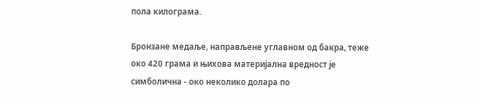пола килограма.

Бронзане медаље, направљене углавном од бакра, теже око 420 грама и њихова материјална вредност је симболична - око неколико долара по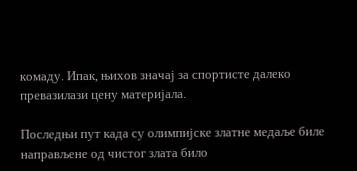комаду. Ипак, њихов значај за спортисте далеко превазилази цену материјала.

Последњи пут када су олимпијске златне медаље биле направљене од чистог злата било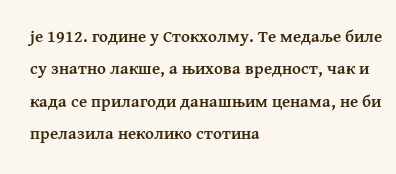је 1912. године у Стокхолму. Те медаље биле су знатно лакше, а њихова вредност, чак и када се прилагоди данашњим ценама, не би прелазила неколико стотина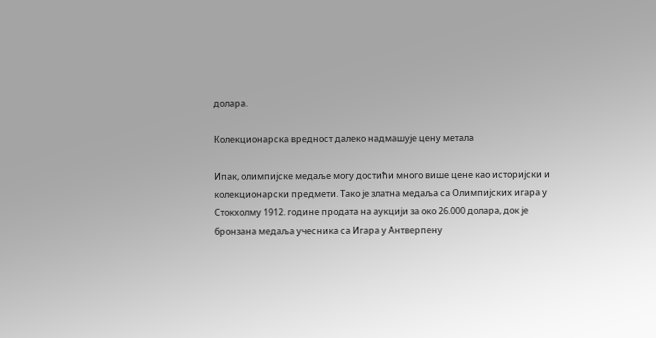долара.

Колекционарска вредност далеко надмашује цену метала

Ипак, олимпијске медаље могу достићи много више цене као историјски и колекционарски предмети. Тако је златна медаља са Олимпијских игара у Стокхолму 1912. године продата на аукцији за око 26.000 долара, док је бронзана медаља учесника са Игара у Антверпену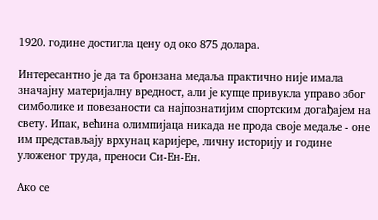1920. године достигла цену од око 875 долара.

Интересантно је да та бронзана медаља практично није имала значајну материјалну вредност, али је купце привукла управо због симболике и повезаности са најпознатијим спортским догађајем на свету. Ипак, већина олимпијаца никада не прода своје медаље - оне им представљају врхунац каријере, личну историју и године уложеног труда, преноси Си-Ен-Ен.

Ако се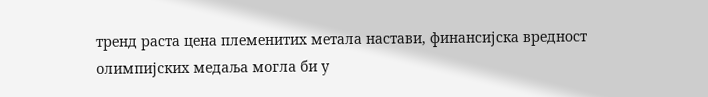тренд раста цена племенитих метала настави, финансијска вредност олимпијских медаља могла би у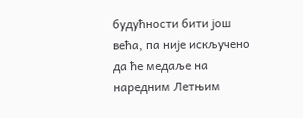будућности бити још већа, па није искључено да ће медаље на наредним Летњим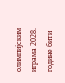олимпијским играма 2028. године бити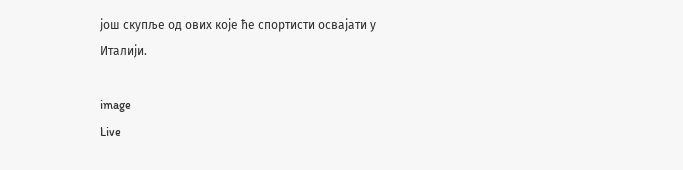још скупље од ових које ће спортисти освајати у Италији.

image
Live